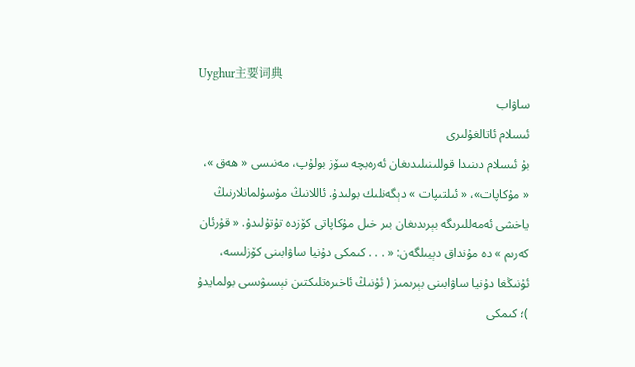Uyghur主要词典
ساۋاب
ئىسلام ئاتالغۇلىرى
بۇ ئىسلام دىنىدا قوللىنىلىدىغان ئەرەبچە سۆز بولۇپ، مەنىسى « ھەق »، « مۇكاپات»، « ئىلتىپات » دېگەنلىك بولىدۇ. ئاللانىڭ مۇسۇلمانلارنىڭ ياخشى ئەمەللىرىگە بېرىدىغان بىر خىل مۇكاپاتى كۆزدە تۇتۇلىدۇ. « قۇرئان كەرىم » دە مۇنداق دېيىلگەن: « . . . كىمكى دۇنيا ساۋابىنى كۆزلىسە، ئۇنىڭغا دۇنيا ساۋابىنى بېرىمىز ( ئۇنىڭ ئاخىرەتلىكتىن نېسىۋىسى بولمايدۇ )؛ كىمكى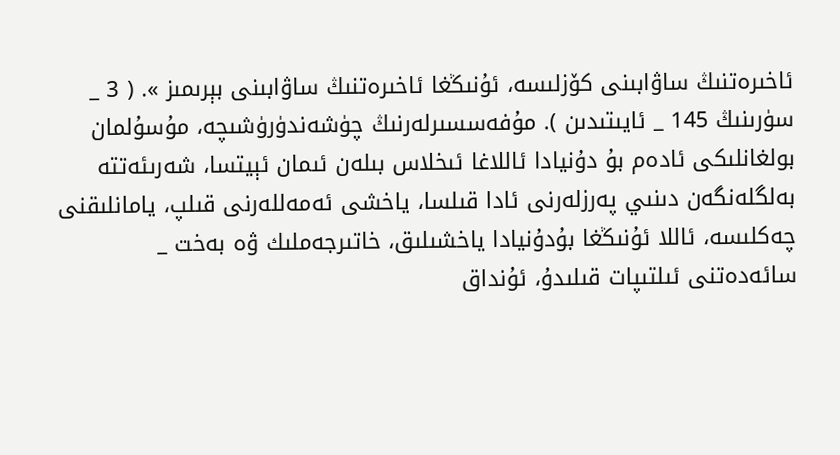ئاخىرەتنىڭ ساۋابىنى كۆزلىسە، ئۇنىڭغا ئاخىرەتنىڭ ساۋابىنى بېرىمىز ». ( 3 _ سۈرىنىڭ 145 _ ئايىتىدىن ). مۇفەسسىرلەرنىڭ چۈشەندۈرۈشىچە، مۇسۇلمان بولغانلىكى ئادەم بۇ دۇنيادا ئاللاغا ئىخلاس بىلەن ئىمان ئېيتسا، شەرىئەتتە بەلگلەنگەن دىنىي پەرزلەرنى ئادا قىلسا، ياخشى ئەمەللەرنى قىلپ، يامانلىقنى چەكلىسە، ئاللا ئۇنىڭغا بۇدۇنيادا ياخشىلىق، خاتىرجەملىك ۋە بەخت _ سائەدەتنى ئىلتىپات قىلىدۇ، ئۇنداق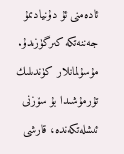ئادەمنى ئۇ دۇنيادىمۇ جەننەتكە كىرگۈزىدۇ. مۇسۇلمانلار كۈندىلىك تۇرمۇشىدا بۇ سۆزنى ئىشلەتكەندە، قارشى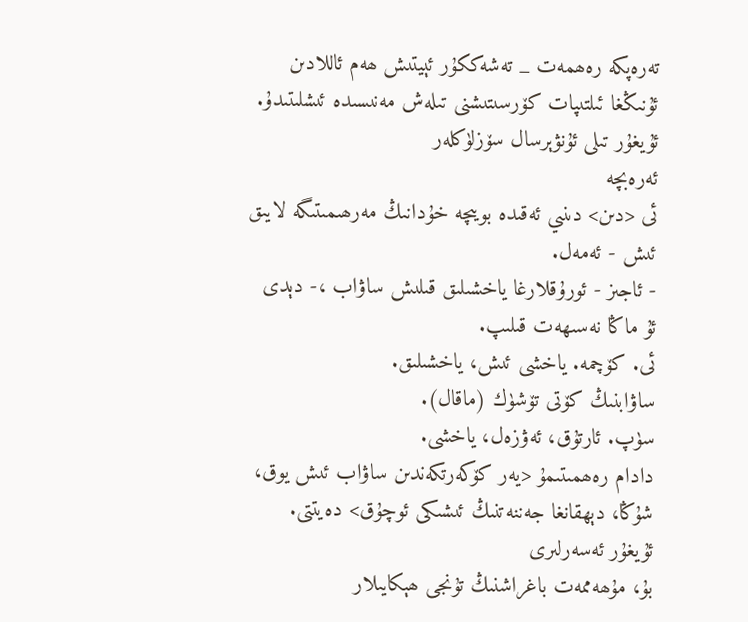تەرەپكە رەھمەت _ تەشەككۇر ئېيتىش ھەم ئاللادىن ئۇنىڭغا ئىلتىپات كۆرسىتىشنى تىلەش مەنىسىدە ئىشلىتىدۇ.
ئۇيغۇر تىلى ئۇنۋېرسال سۆزلۈكلەر
ئەرەبچە
ئى <دىن> دىنىي ئەقىدە بويىچە خۇدانىڭ مەرھىمىتىگە لايىق ئىش - ئەمەل.
- ئاجىز - ئورۇقلارغا ياخشىلىق قىلىش ساۋاب ،- دېدى ئۇ ماڭا نەسىھەت قىلىپ.
ئى. كۆچمە. ياخشى ئىش، ياخشىلىق.
ساۋابنىڭ كۆتى تۆشۈك (ماقال).
سۈپ. ئارتۇق، ئەۋزەل، ياخشى.
دادام رەھمىتىمۇ <يەر كۆكەرتكەندىن ساۋاب ئىش يوق، شۇڭا، دېھقانغا جەننەتنىڭ ئىشىكى ئوچۇق> دەيتتى.
ئۇيغۇر ئەسەرلىرى
بۇ، مۇھەممەت باغراشنىڭ تۇنجى ھېكايىلار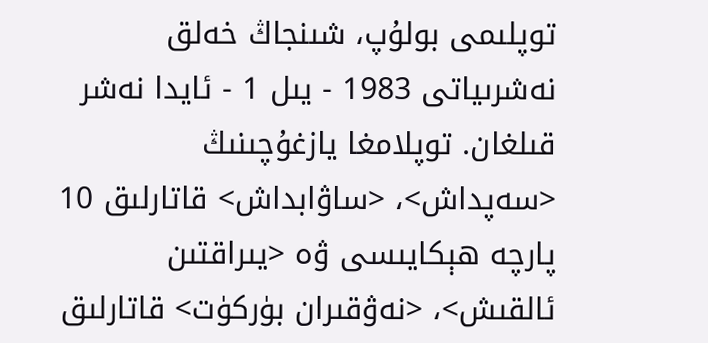توپلىمى بولۇپ، شىنجاڭ خەلق نەشرىياتى 1983 - يىل 1 - ئايدا نەشر قىلغان. توپلامغا يازغۇچىنىڭ <سەپداش>، <ساۋابداش> قاتارلىق 10 پارچە ھېكايىسى ۋە <يىراقتىن ئالقىش>، <نەۋقىران بۈركۈت> قاتارلىق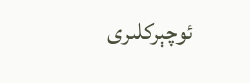ئوچېركلىرى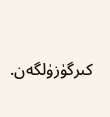كىرگۈزۈلگەن.